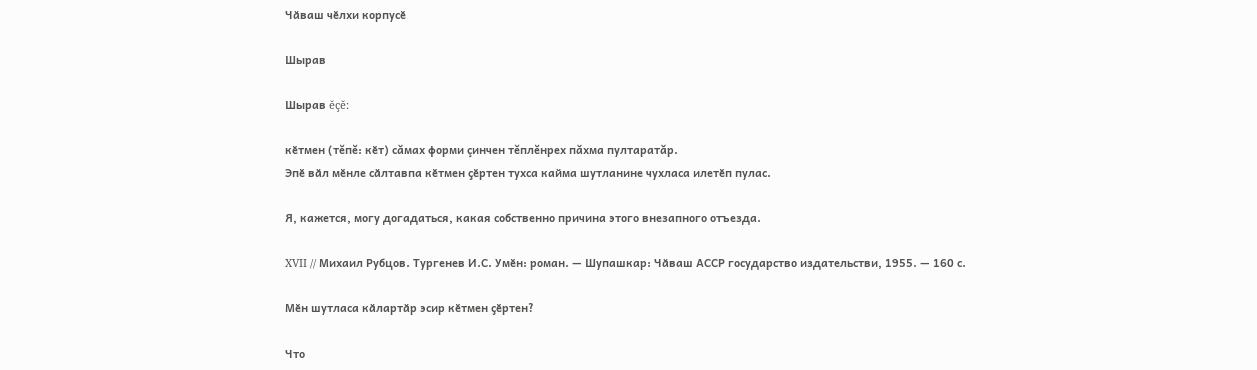Чӑваш чӗлхи корпусӗ

Шырав

Шырав ĕçĕ:

кӗтмен (тĕпĕ: кӗт) сăмах форми çинчен тĕплĕнрех пăхма пултаратăр.
Эпӗ вӑл мӗнле сӑлтавпа кӗтмен ҫӗртен тухса кайма шутланине чухласа илетӗп пулас.

Я, кажется, могу догадаться, какая собственно причина этого внезапного отъезда.

XVII // Михаил Рубцов. Тургенев И.С. Умӗн: роман. — Шупашкар: Чӑваш АССР государство издательстви, 1955. — 160 с.

Мӗн шутласа кӑлартӑр эсир кӗтмен ҫӗртен?

Что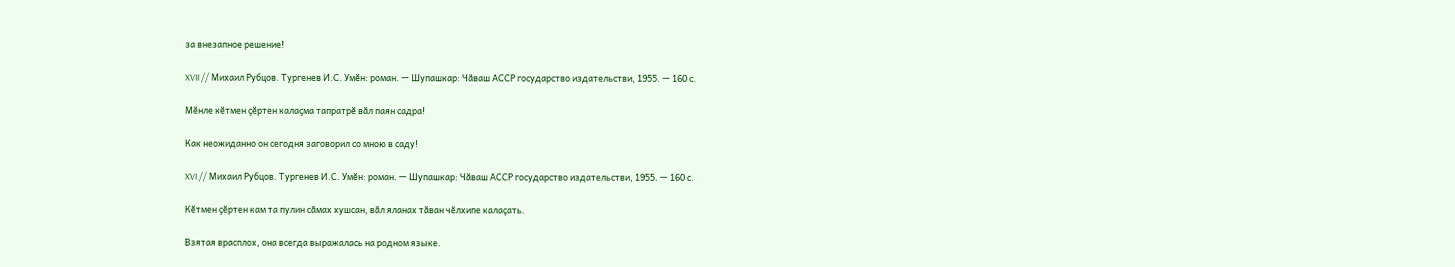за внезапное решение!

XVII // Михаил Рубцов. Тургенев И.С. Умӗн: роман. — Шупашкар: Чӑваш АССР государство издательстви, 1955. — 160 с.

Мӗнле кӗтмен ҫӗртен калаҫма тапратрӗ вӑл паян садра!

Как неожиданно он сегодня заговорил со мною в саду!

XVI // Михаил Рубцов. Тургенев И.С. Умӗн: роман. — Шупашкар: Чӑваш АССР государство издательстви, 1955. — 160 с.

Кӗтмен ҫӗртен кам та пулин сӑмах хушсан, вӑл яланах тӑван чӗлхипе калаҫать.

Взятая врасплох, она всегда выражалась на родном языке.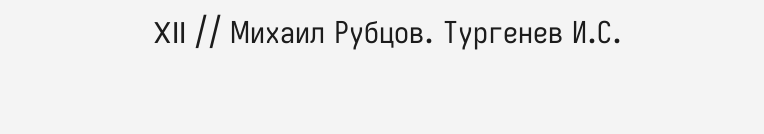XII // Михаил Рубцов. Тургенев И.С.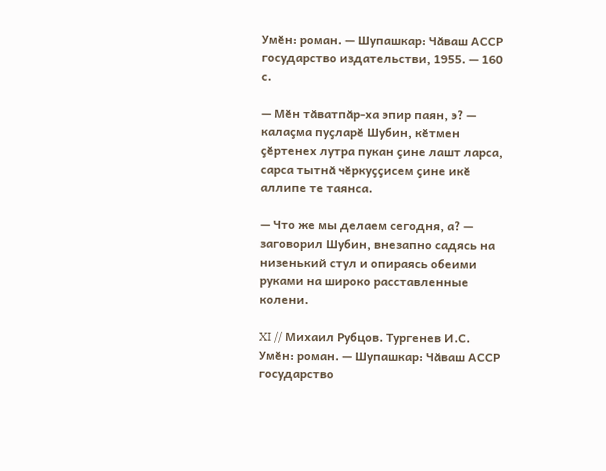Умӗн: роман. — Шупашкар: Чӑваш АССР государство издательстви, 1955. — 160 с.

— Мӗн тӑватпӑр-ха эпир паян, э? — калаҫма пуҫларӗ Шубин, кӗтмен ҫӗртенех лутра пукан ҫине лашт ларса, сарса тытнӑ чӗркуҫҫисем ҫине икӗ аллипе те таянса.

— Что же мы делаем сегодня, а? — заговорил Шубин, внезапно садясь на низенький стул и опираясь обеими руками на широко расставленные колени.

XI // Михаил Рубцов. Тургенев И.С. Умӗн: роман. — Шупашкар: Чӑваш АССР государство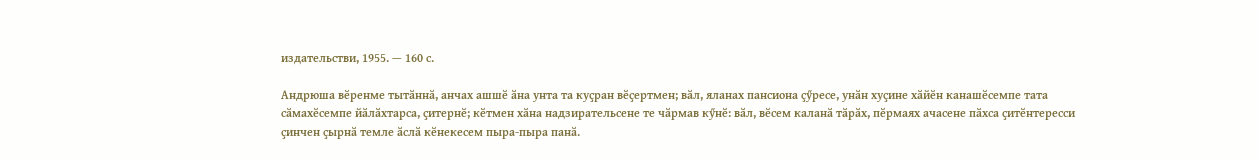издательстви, 1955. — 160 с.

Андрюша вӗренме тытӑннӑ, анчах ашшӗ ӑна унта та куҫран вӗҫертмен; вӑл, яланах пансиона ҫӳресе, унӑн хуҫине хӑйӗн канашӗсемпе тата сӑмахӗсемпе йӑлӑхтарса, ҫитернӗ; кӗтмен хӑна надзирательсене те чӑрмав кӳнӗ: вӑл, вӗсем каланӑ тӑрӑх, пӗрмаях ачасене пӑхса ҫитӗнтересси ҫинчен ҫырнӑ темле ӑслӑ кӗнекесем пыра-пыра панӑ.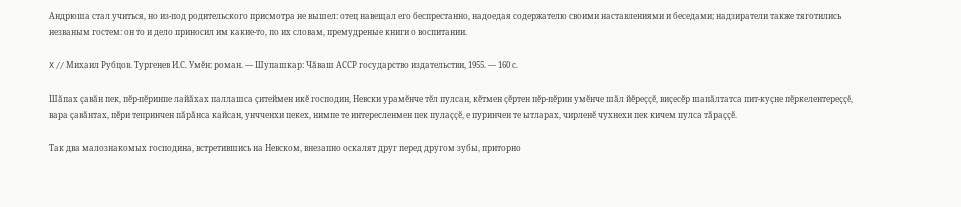Андрюша стал учиться, но из-под родительского присмотра не вышел: отец навещал его беспрестанно, надоедая содержателю своими наставлениями и беседами; надзиратели также тяготились незваным гостем: он то и дело приносил им какие-то, по их словам, премудреные книги о воспитании.

X // Михаил Рубцов. Тургенев И.С. Умӗн: роман. — Шупашкар: Чӑваш АССР государство издательстви, 1955. — 160 с.

Шӑпах ҫавӑн пек, пӗр-пӗринпе лайӑхах паллашса ҫитеймен икӗ господин, Невски урамӗнче тӗл пулсан, кӗтмен ҫӗртен пӗр-пӗрин умӗнче шӑл йӗреҫҫӗ, виҫесӗр шапӑлтатса пит-куҫне пӗркелентереҫҫӗ, вара ҫавӑнтах, пӗри тепринчен пӑрӑнса кайсан, унчченхи пекех, нимпе те интересленмен пек пулаҫҫӗ, е пуринчен те ытларах, чирленӗ чухнехи пек кичем пулса тӑраҫҫӗ.

Так два малознакомых господина, встретившись на Невском, внезапно оскалят друг перед другом зубы, приторно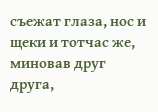съежат глаза, нос и щеки и тотчас же, миновав друг друга,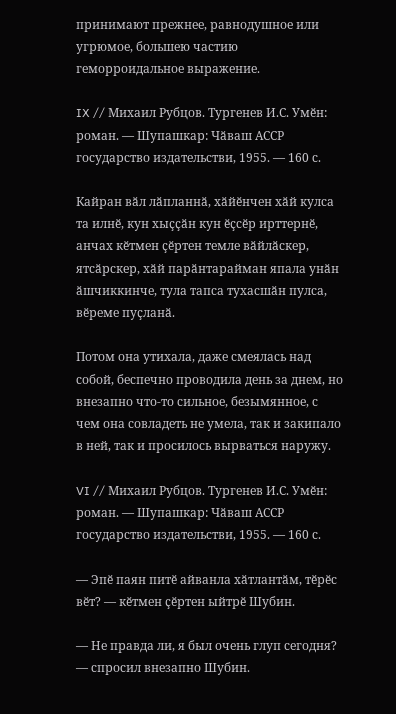принимают прежнее, равнодушное или угрюмое, большею частию геморроидальное выражение.

IX // Михаил Рубцов. Тургенев И.С. Умӗн: роман. — Шупашкар: Чӑваш АССР государство издательстви, 1955. — 160 с.

Кайран вӑл лӑпланнӑ, хӑйӗнчен хӑй кулса та илнӗ, кун хыҫҫӑн кун ӗҫсӗр ирттернӗ, анчах кӗтмен ҫӗртен темле вӑйлӑскер, ятсӑрскер, хӑй парӑнтарайман япала унӑн ӑшчиккинче, тула тапса тухасшӑн пулса, вӗреме пуҫланӑ.

Потом она утихала, даже смеялась над собой, беспечно проводила день за днем, но внезапно что-то сильное, безымянное, с чем она совладеть не умела, так и закипало в ней, так и просилось вырваться наружу.

VI // Михаил Рубцов. Тургенев И.С. Умӗн: роман. — Шупашкар: Чӑваш АССР государство издательстви, 1955. — 160 с.

— Эпӗ паян питӗ айванла хӑтлантӑм, тӗрӗс вӗт? — кӗтмен ҫӗртен ыйтрӗ Шубин.

— Не правда ли, я был очень глуп сегодня? — спросил внезапно Шубин.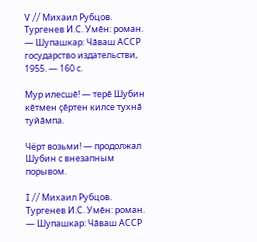V // Михаил Рубцов. Тургенев И.С. Умӗн: роман. — Шупашкар: Чӑваш АССР государство издательстви, 1955. — 160 с.

Мур илесшӗ! — терӗ Шубин кӗтмен ҫӗртен килсе тухнӑ туйӑмпа.

Чёрт возьми! — продолжал Шубин с внезапным порывом.

I // Михаил Рубцов. Тургенев И.С. Умӗн: роман. — Шупашкар: Чӑваш АССР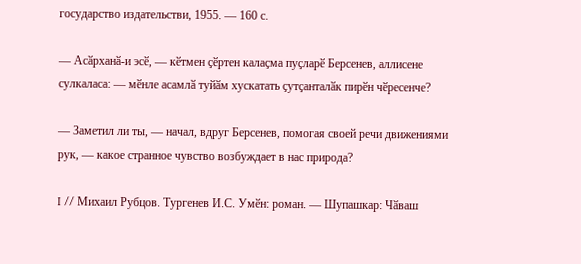государство издательстви, 1955. — 160 с.

— Асӑрханӑ-и эсӗ, — кӗтмен ҫӗртен калаҫма пуҫларӗ Берсенев, аллисене сулкаласа: — мӗнле асамлӑ туйӑм хускатать ҫутҫанталӑк пирӗн чӗресенче?

— Заметил ли ты, — начал, вдруг Берсенев, помогая своей речи движениями рук, — какое странное чувство возбуждает в нас природа?

I // Михаил Рубцов. Тургенев И.С. Умӗн: роман. — Шупашкар: Чӑваш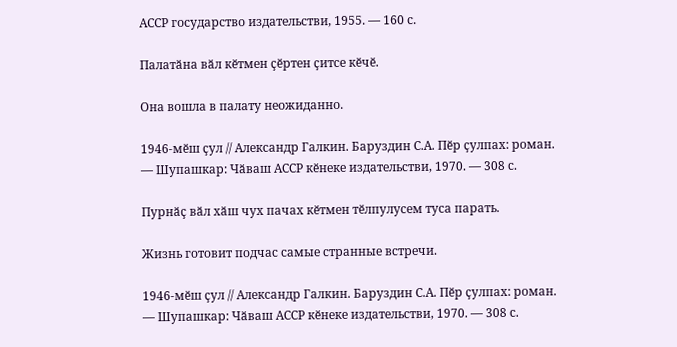АССР государство издательстви, 1955. — 160 с.

Палатӑна вӑл кӗтмен ҫӗртен ҫитсе кӗчӗ.

Она вошла в палату неожиданно.

1946-мӗш ҫул // Александр Галкин. Баруздин С.А. Пӗр ҫулпах: роман. — Шупашкар: Чӑваш АССР кӗнеке издательстви, 1970. — 308 с.

Пурнӑҫ вӑл хӑш чух пачах кӗтмен тӗлпулусем туса парать.

Жизнь готовит подчас самые странные встречи.

1946-мӗш ҫул // Александр Галкин. Баруздин С.А. Пӗр ҫулпах: роман. — Шупашкар: Чӑваш АССР кӗнеке издательстви, 1970. — 308 с.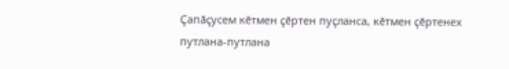Ҫапӑҫусем кӗтмен ҫӗртен пуҫланса, кӗтмен ҫӗртенех путлана-путлана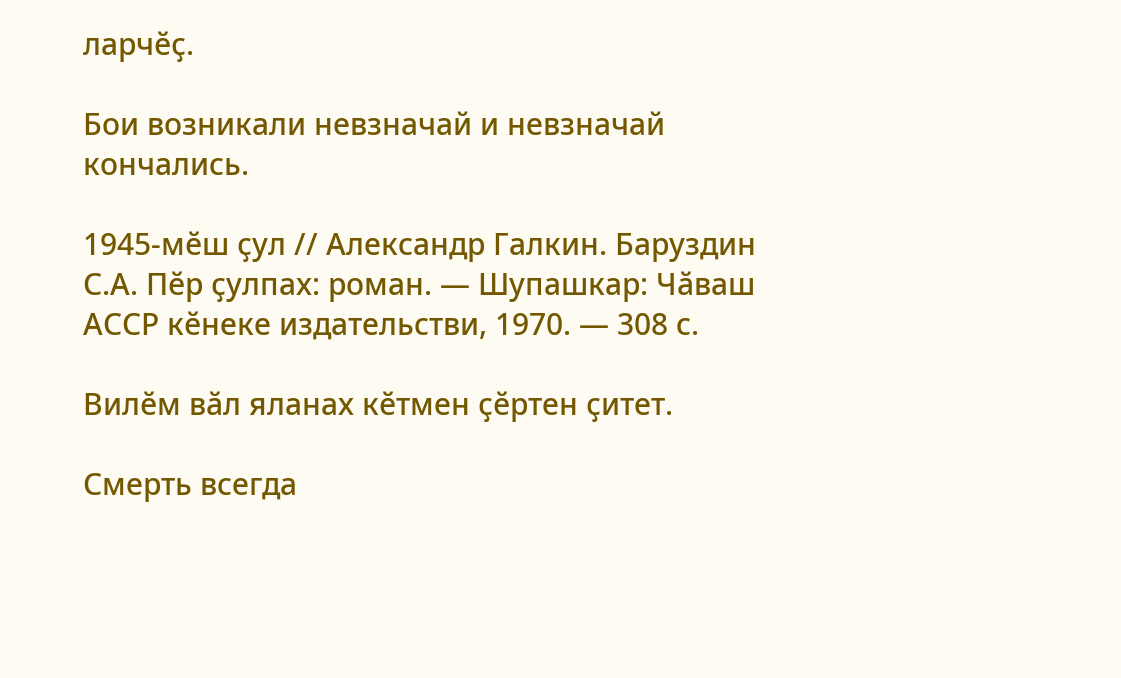ларчӗҫ.

Бои возникали невзначай и невзначай кончались.

1945-мӗш ҫул // Александр Галкин. Баруздин С.А. Пӗр ҫулпах: роман. — Шупашкар: Чӑваш АССР кӗнеке издательстви, 1970. — 308 с.

Вилӗм вӑл яланах кӗтмен ҫӗртен ҫитет.

Смерть всегда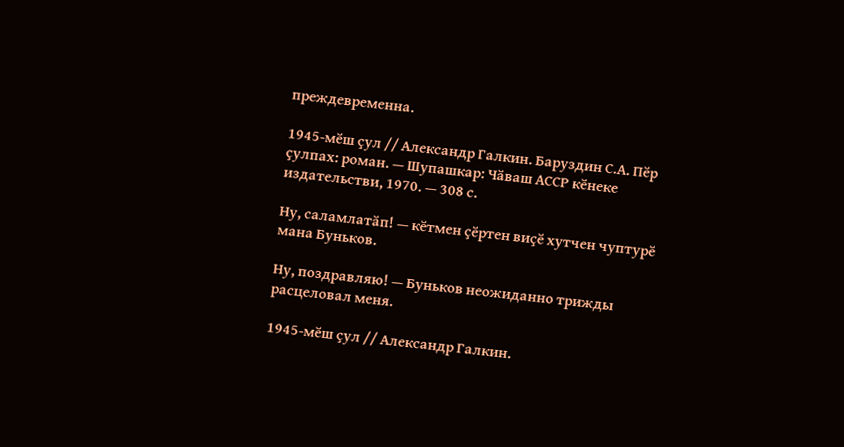преждевременна.

1945-мӗш ҫул // Александр Галкин. Баруздин С.А. Пӗр ҫулпах: роман. — Шупашкар: Чӑваш АССР кӗнеке издательстви, 1970. — 308 с.

Ну, саламлатӑп! — кӗтмен ҫӗртен виҫӗ хутчен чуптурӗ мана Буньков.

Ну, поздравляю! — Буньков неожиданно трижды расцеловал меня.

1945-мӗш ҫул // Александр Галкин.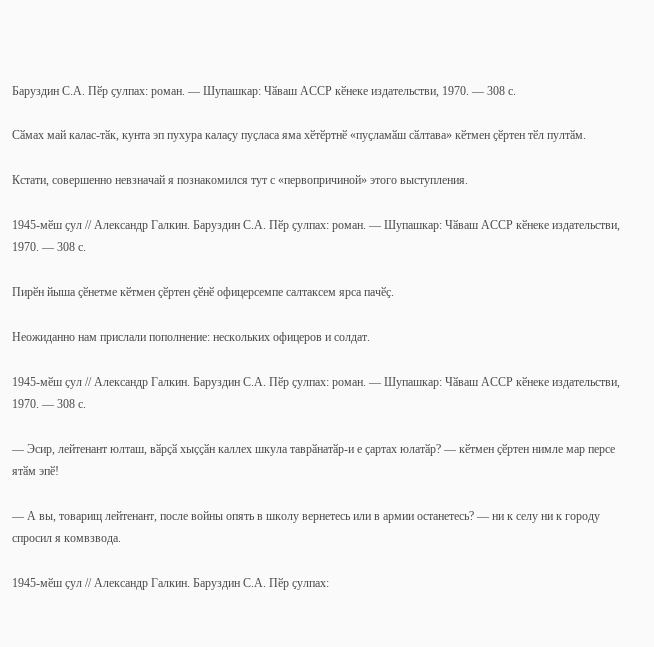Баруздин С.А. Пӗр ҫулпах: роман. — Шупашкар: Чӑваш АССР кӗнеке издательстви, 1970. — 308 с.

Сӑмах май калас-тӑк, кунта эп пухура калаҫу пуҫласа яма хӗтӗртнӗ «пуҫламӑш сӑлтава» кӗтмен ҫӗртен тӗл пултӑм.

Кстати, совершенно невзначай я познакомился тут с «первопричиной» этого выступления.

1945-мӗш ҫул // Александр Галкин. Баруздин С.А. Пӗр ҫулпах: роман. — Шупашкар: Чӑваш АССР кӗнеке издательстви, 1970. — 308 с.

Пирӗн йыша ҫӗнетме кӗтмен ҫӗртен ҫӗнӗ офицерсемпе салтаксем ярса пачӗҫ.

Неожиданно нам прислали пополнение: нескольких офицеров и солдат.

1945-мӗш ҫул // Александр Галкин. Баруздин С.А. Пӗр ҫулпах: роман. — Шупашкар: Чӑваш АССР кӗнеке издательстви, 1970. — 308 с.

— Эсир, лейтенант юлташ, вӑрҫӑ хыҫҫӑн каллех шкула таврӑнатӑр-и е ҫартах юлатӑр? — кӗтмен ҫӗртен нимле мар персе ятӑм эпӗ!

— А вы, товарищ лейтенант, после войны опять в школу вернетесь или в армии останетесь? — ни к селу ни к городу спросил я комвзвода.

1945-мӗш ҫул // Александр Галкин. Баруздин С.А. Пӗр ҫулпах: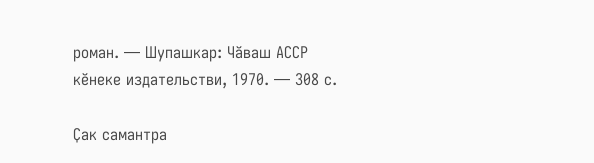роман. — Шупашкар: Чӑваш АССР кӗнеке издательстви, 1970. — 308 с.

Ҫак самантра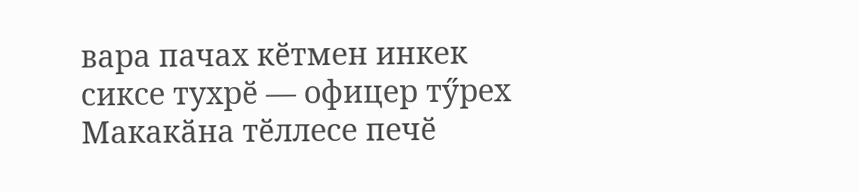вара пачах кӗтмен инкек сиксе тухрӗ — офицер тӳрех Макакӑна тӗллесе печӗ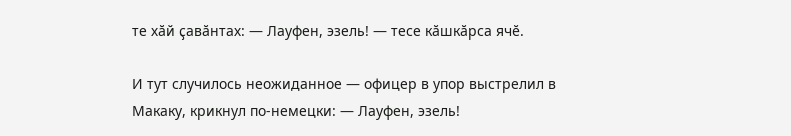те хӑй ҫавӑнтах: — Лауфен, эзель! — тесе кӑшкӑрса ячӗ.

И тут случилось неожиданное — офицер в упор выстрелил в Макаку, крикнул по-немецки: — Лауфен, эзель!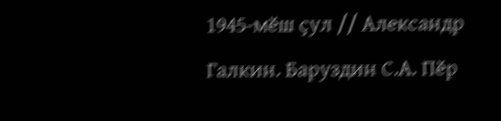1945-мӗш ҫул // Александр Галкин. Баруздин С.А. Пӗр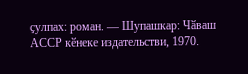ҫулпах: роман. — Шупашкар: Чӑваш АССР кӗнеке издательстви, 1970.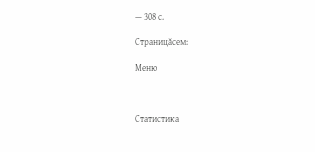— 308 с.

Страницăсем:

Меню



Статистика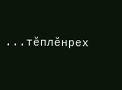...тĕплӗнрех